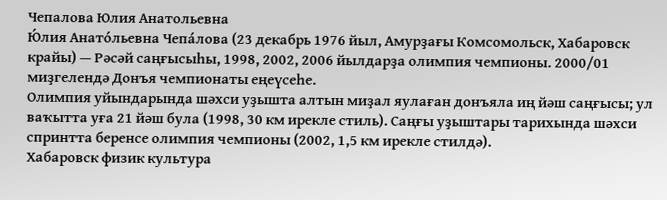Чепалова Юлия Анатольевна
Ю́лия Анато́льевна Чепа́лова (23 декабрь 1976 йыл, Амурҙағы Комсомольск, Хабаровск крайы) — Рәсәй саңғысыһы, 1998, 2002, 2006 йылдарҙа олимпия чемпионы. 2000/01 миҙгелендә Донъя чемпионаты еңеүсеһе.
Олимпия уйындарында шәхси уҙышта алтын миҙал яулаған донъяла иң йәш саңғысы; ул ваҡытта уға 21 йәш була (1998, 30 км ирекле стиль). Саңғы уҙыштары тарихында шәхси спринтта беренсе олимпия чемпионы (2002, 1,5 км ирекле стилдә).
Хабаровск физик культура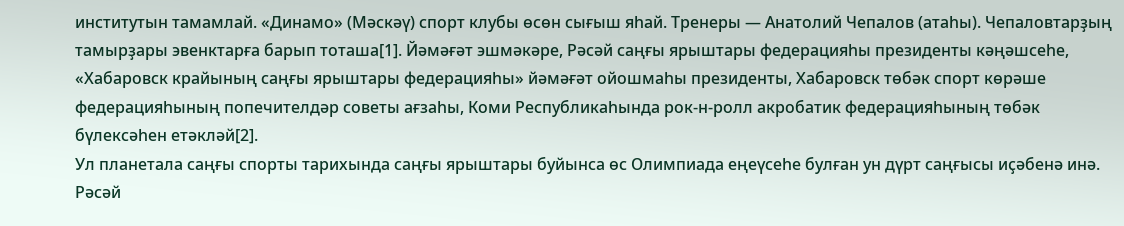институтын тамамлай. «Динамо» (Мәскәү) спорт клубы өсөн сығыш яһай. Тренеры — Анатолий Чепалов (атаһы). Чепаловтарҙың тамырҙары эвенктарға барып тоташа[1]. Йәмәғәт эшмәкәре, Рәсәй саңғы ярыштары федерацияһы президенты кәңәшсеһе, «Хабаровск крайының саңғы ярыштары федерацияһы» йәмәғәт ойошмаһы президенты, Хабаровск төбәк спорт көрәше федерацияһының попечителдәр советы ағзаһы, Коми Республикаһында рок-н-ролл акробатик федерацияһының төбәк бүлексәһен етәкләй[2].
Ул планетала саңғы спорты тарихында саңғы ярыштары буйынса өс Олимпиада еңеүсеһе булған ун дүрт саңғысы иҫәбенә инә.
Рәсәй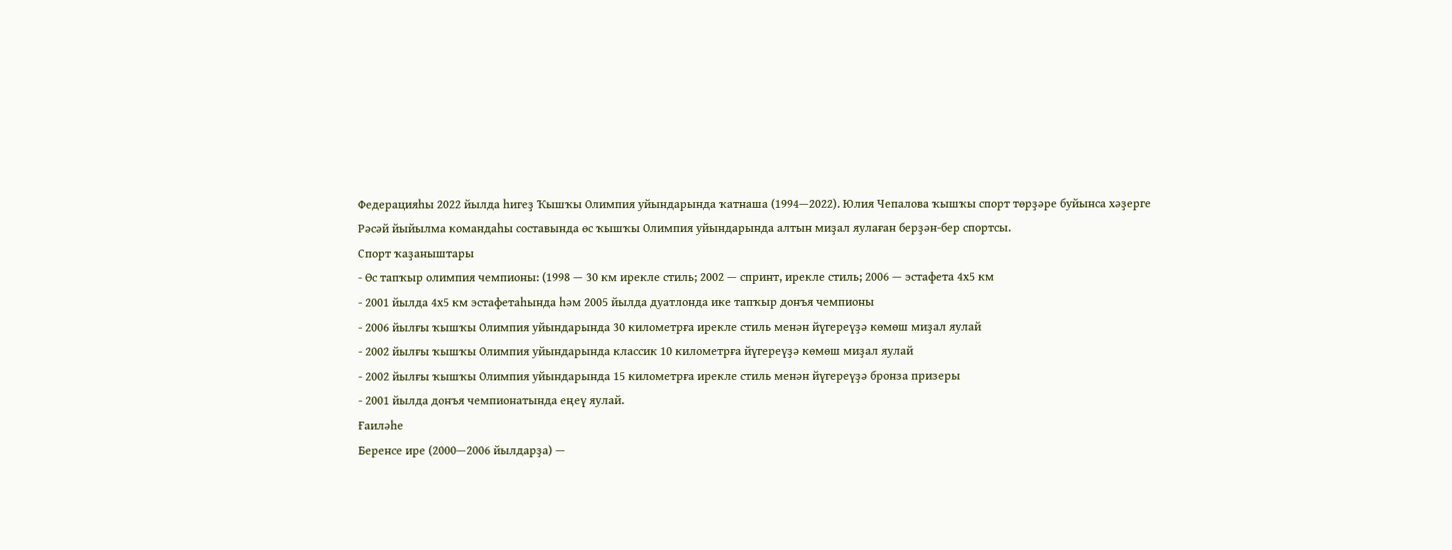Федерацияһы 2022 йылда һигеҙ Ҡышҡы Олимпия уйындарында ҡатнаша (1994—2022). Юлия Чепалова ҡышҡы спорт төрҙәре буйынса хәҙерге Рәсәй йыйылма командаһы составында өс ҡышҡы Олимпия уйындарында алтын миҙал яулаған берҙән-бер спортсы.
Спорт ҡаҙаныштары
- Өс тапҡыр олимпия чемпионы: (1998 — 30 км ирекле стиль; 2002 — спринт, ирекле стиль; 2006 — эстафета 4х5 км
- 2001 йылда 4х5 км эстафетаһында һәм 2005 йылда дуатлонда ике тапҡыр донъя чемпионы
- 2006 йылғы ҡышҡы Олимпия уйындарында 30 километрға ирекле стиль менән йүгереүҙә көмөш миҙал яулай
- 2002 йылғы ҡышҡы Олимпия уйындарында классик 10 километрға йүгереүҙә көмөш миҙал яулай
- 2002 йылғы ҡышҡы Олимпия уйындарында 15 километрға ирекле стиль менән йүгереүҙә бронза призеры
- 2001 йылда донъя чемпионатында еңеү яулай.
Ғаиләһе
Беренсе ире (2000—2006 йылдарҙа) —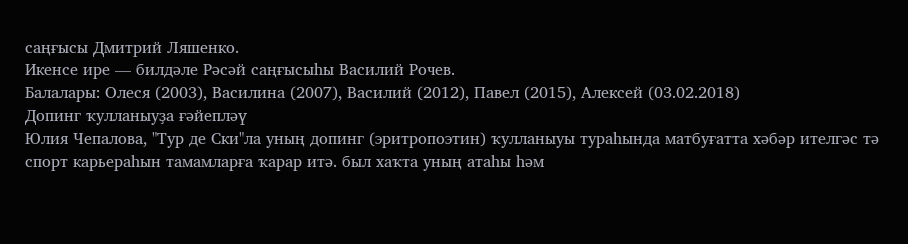саңғысы Дмитрий Ляшенко.
Икенсе ире — билдәле Рәсәй саңғысыһы Василий Рочев.
Балалары: Олеся (2003), Василина (2007), Василий (2012), Павел (2015), Алексей (03.02.2018)
Допинг ҡулланыуҙа ғәйепләү
Юлия Чепалова, "Тур де Ски"ла уның допинг (эритропоэтин) ҡулланыуы тураһында матбуғатта хәбәр ителгәс тә спорт карьераһын тамамларға ҡарар итә. был хаҡта уның атаһы һәм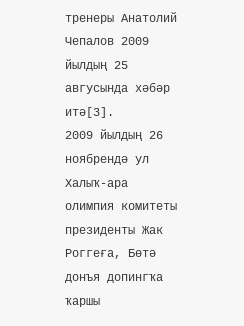тренеры Анатолий Чепалов 2009 йылдың 25 авгусында хәбәр итә[3].
2009 йылдың 26 ноябрендә ул Халыҡ-ара олимпия комитеты президенты Жак Роггеға, Бөтә донъя допингҡа ҡаршы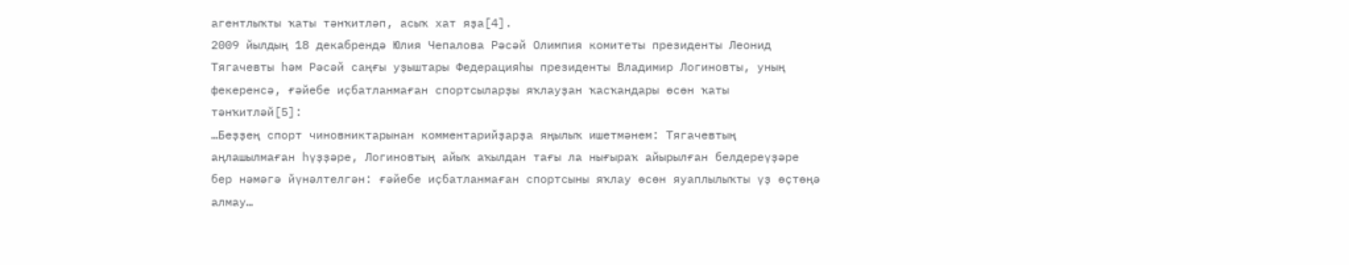агентлыҡты ҡаты тәнҡитләп, асыҡ хат яҙа[4].
2009 йылдың 18 декабрендә Юлия Чепалова Рәсәй Олимпия комитеты президенты Леонид Тягачевты һәм Рәсәй саңғы уҙыштары Федерацияһы президенты Владимир Логиновты, уның фекеренсә, ғәйебе иҫбатланмаған спортсыларҙы яҡлауҙан ҡасҡандары өсөн ҡаты тәнҡитләй[5]:
…Беҙҙең спорт чиновниктарынан комментарийҙарҙа яңылыҡ ишетмәнем: Тягачевтың аңлашылмаған һүҙҙәре, Логиновтың айыҡ аҡылдан тағы ла нығыраҡ айырылған белдереүҙәре бер нәмәгә йүнәлтелгән: ғәйебе иҫбатланмаған спортсыны яҡлау өсөн яуаплылыҡты үҙ өҫтөңә алмау…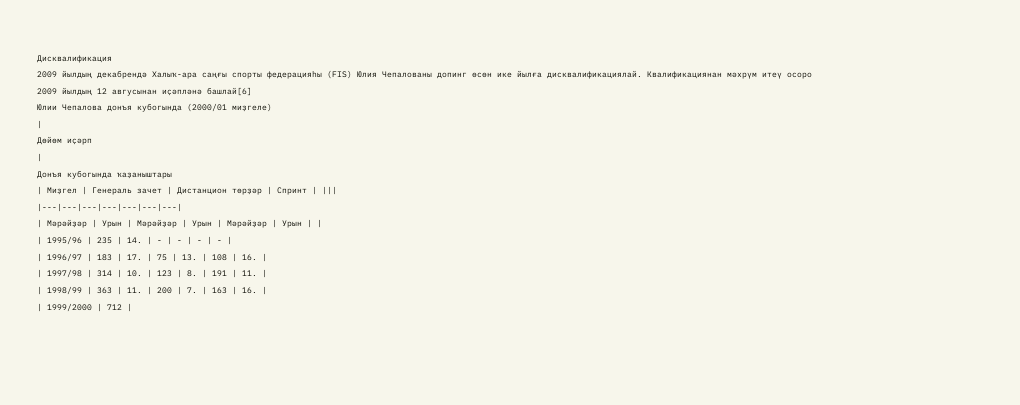Дисквалификация
2009 йылдың декабрендә Халыҡ-ара саңғы спорты федерацияһы (FIS) Юлия Чепалованы допинг өсөн ике йылға дисквалификациялай. Квалификациянан мәхрүм итеү осоро 2009 йылдың 12 авгусынан иҫәпләнә башлай[6]
Юлии Чепалова донъя кубогында (2000/01 миҙгеле)
|
Дөйөм иҫәрп
|
Донъя кубогында ҡаҙаныштары
| Миҙгел | Генераль зачет | Дистанцион төрҙәр | Спринт | |||
|---|---|---|---|---|---|---|
| Мәрәйҙәр | Урын | Мәрәйҙәр | Урын | Мәрәйҙәр | Урын | |
| 1995/96 | 235 | 14. | - | - | - | - |
| 1996/97 | 183 | 17. | 75 | 13. | 108 | 16. |
| 1997/98 | 314 | 10. | 123 | 8. | 191 | 11. |
| 1998/99 | 363 | 11. | 200 | 7. | 163 | 16. |
| 1999/2000 | 712 |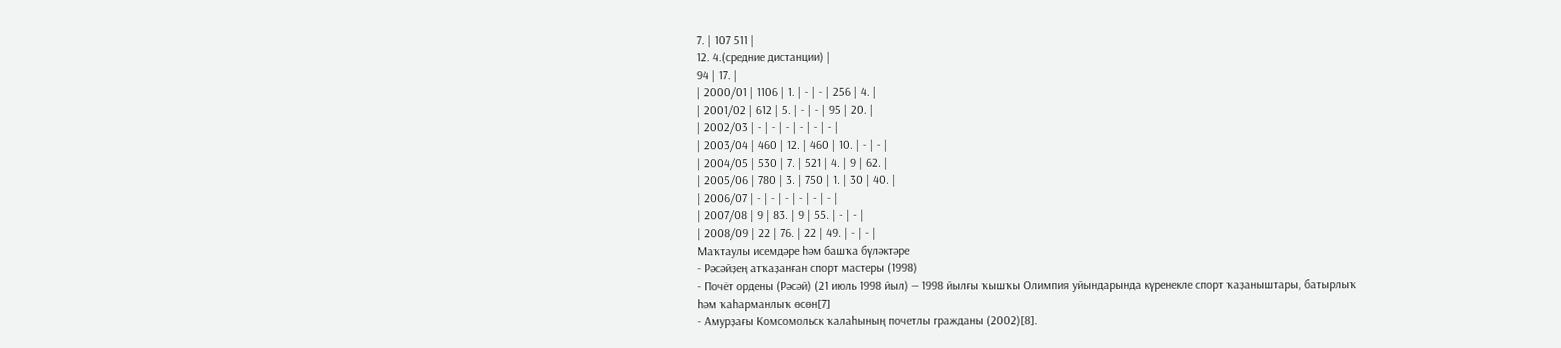7. | 107 511 |
12. 4.(средние дистанции) |
94 | 17. |
| 2000/01 | 1106 | 1. | - | - | 256 | 4. |
| 2001/02 | 612 | 5. | - | - | 95 | 20. |
| 2002/03 | - | - | - | - | - | - |
| 2003/04 | 460 | 12. | 460 | 10. | - | - |
| 2004/05 | 530 | 7. | 521 | 4. | 9 | 62. |
| 2005/06 | 780 | 3. | 750 | 1. | 30 | 40. |
| 2006/07 | - | - | - | - | - | - |
| 2007/08 | 9 | 83. | 9 | 55. | - | - |
| 2008/09 | 22 | 76. | 22 | 49. | - | - |
Маҡтаулы исемдәре һәм башҡа бүләктәре
- Рәсәйҙең атҡаҙанған спорт мастеры (1998)
- Почёт ордены (Рәсәй) (21 июль 1998 йыл) — 1998 йылғы ҡышҡы Олимпия уйындарында күренекле спорт ҡаҙаныштары, батырлыҡ һәм ҡаһарманлыҡ өсөн[7]
- Амурҙағы Комсомольск ҡалаһының почетлы гражданы (2002)[8].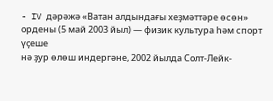- IV дәрәжә «Ватан алдындағы хеҙмәттәре өсөн» ордены (5 май 2003 йыл) — физик культура һәм спорт үҫеше
нә ҙур өлөш индергәне, 2002 йылда Солт-Лейк-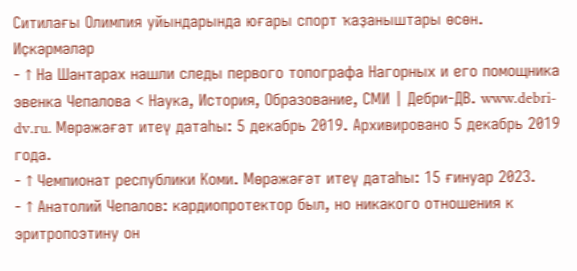Ситилағы Олимпия уйындарында юғары спорт ҡаҙаныштары өсөн.
Иҫкәрмәләр
- ↑ На Шантарах нашли следы первого топографа Нагорных и его помощника эвенка Чепалова < Наука, История, Образование, СМИ | Дебри-ДВ. www.debri-dv.ru. Мөрәжәғәт итеү датаһы: 5 декабрь 2019. Архивировано 5 декабрь 2019 года.
- ↑ Чемпионат республики Коми. Мөрәжәғәт итеү датаһы: 15 ғинуар 2023.
- ↑ Анатолий Чепалов: кардиопротектор был, но никакого отношения к эритропоэтину он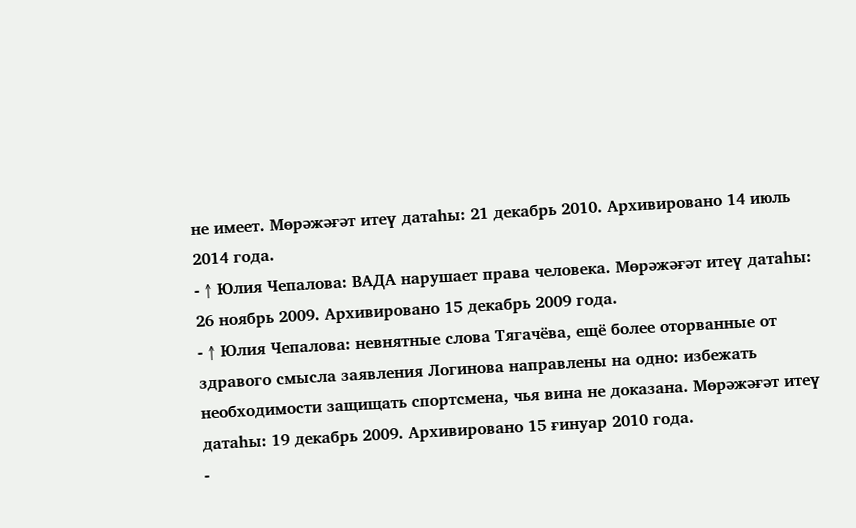не имеет. Мөрәжәғәт итеү датаһы: 21 декабрь 2010. Архивировано 14 июль 2014 года.
- ↑ Юлия Чепалова: ВАДА нарушает права человека. Мөрәжәғәт итеү датаһы: 26 ноябрь 2009. Архивировано 15 декабрь 2009 года.
- ↑ Юлия Чепалова: невнятные слова Тягачёва, ещё более оторванные от здравого смысла заявления Логинова направлены на одно: избежать необходимости защищать спортсмена, чья вина не доказана. Мөрәжәғәт итеү датаһы: 19 декабрь 2009. Архивировано 15 ғинуар 2010 года.
-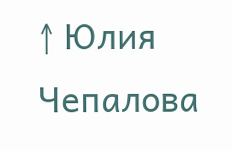↑ Юлия Чепалова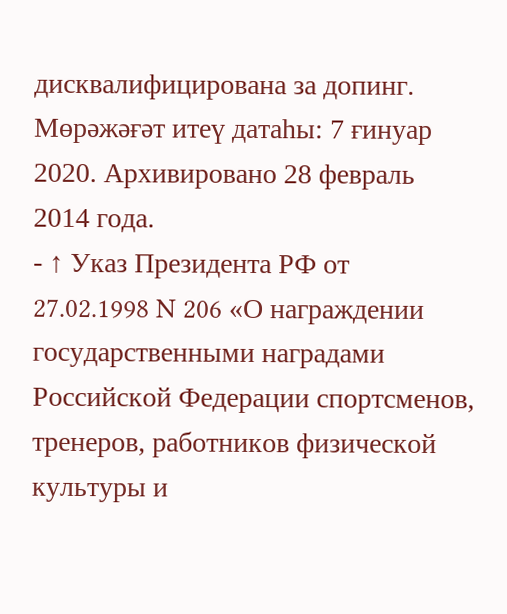дисквалифицирована за допинг. Мөрәжәғәт итеү датаһы: 7 ғинуар 2020. Архивировано 28 февраль 2014 года.
- ↑ Указ Президента РФ от 27.02.1998 N 206 «О награждении государственными наградами Российской Федерации спортсменов, тренеров, работников физической культуры и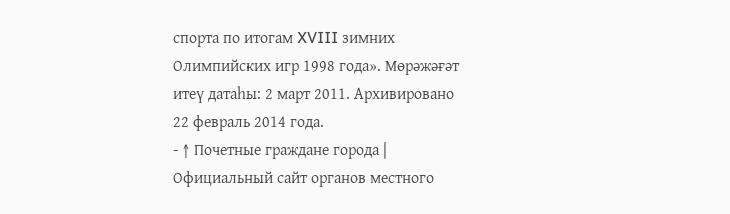спорта по итогам XVIII зимних Олимпийских игр 1998 года». Мөрәжәғәт итеү датаһы: 2 март 2011. Архивировано 22 февраль 2014 года.
- ↑ Почетные граждане города | Официальный сайт органов местного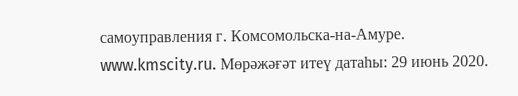самоуправления г. Комсомольска-на-Амуре. www.kmscity.ru. Мөрәжәғәт итеү датаһы: 29 июнь 2020.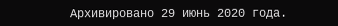Архивировано 29 июнь 2020 года.